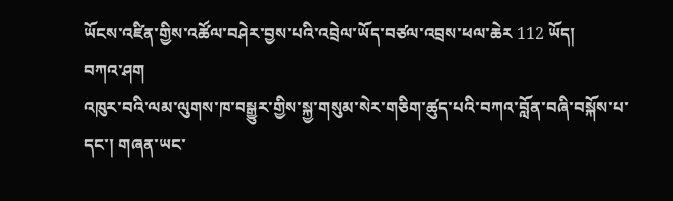ཡོངས་འཛིན་གྱིས་འཚོལ་བཤེར་བྱས་པའི་འབྲེལ་ཡོད་བཙལ་འབྲས་ཕལ་ཆེར 112 ཡོད།
བཀའ་ཤག
འཁུར་བའི་ལམ་ལུགས་ཁ་བསྒྱུར་གྱིས་སྐྱ་གསུམ་སེར་གཅིག་ཚུད་པའི་བཀའ་བློན་བཞི་བསྐོས་པ་དང་། གཞན་ཡང་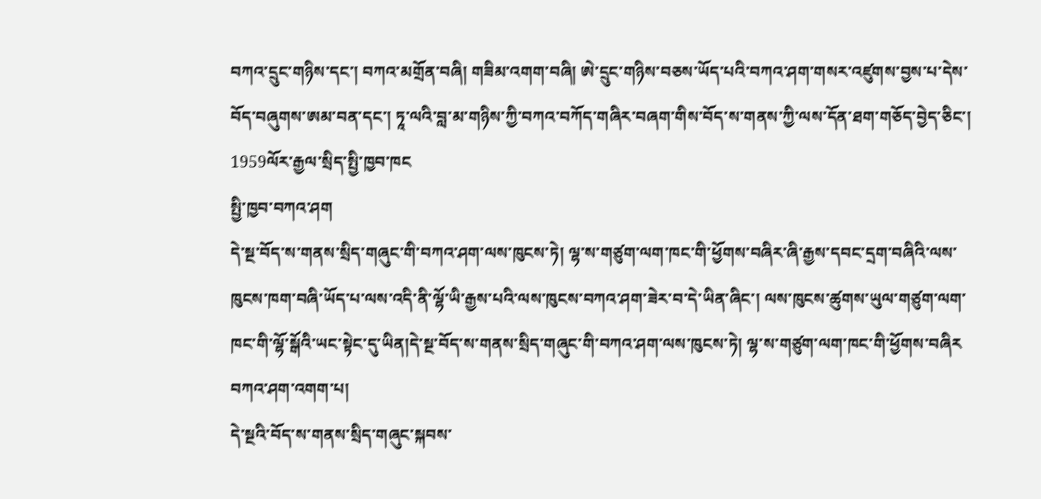བཀའ་དྲུང་གཉིས་དང་། བཀའ་མགྲོན་བཞི། གཟིམ་འགག་བཞི། ཨེ་དྲུང་གཉིས་བཅས་ཡོད་པའི་བཀའ་ཤག་གསར་འཛུགས་བྱས་པ་དེས་བོད་བཞུགས་ཨམ་བན་དང་། ཏཱ་ལའི་བླ་མ་གཉིས་ཀྱི་བཀའ་བཀོད་གཞིར་བཞག་གིས་བོད་ས་གནས་ཀྱི་ལས་དོན་ཐག་གཅོད་བྱེད་ཅིང་། 1959ལོར་རྒྱལ་སྲིད་སྤྱི་ཁྱབ་ཁང
སྤྱི་ཁྱབ་བཀའ་ཤག
དེ་སྔ་བོད་ས་གནས་སྲིད་གཞུང་གི་བཀའ་ཤག་ལས་ཁུངས་ཏེ། ལྷ་ས་གཙུག་ལག་ཁང་གི་ཕྱོགས་བཞིར་ཞི་རྒྱས་དབང་དྲག་བཞིའི་ལས་ཁུངས་ཁག་བཞི་ཡོད་པ་ལས་འདི་ནི་ལྷོ་ཡི་རྒྱས་པའི་ལས་ཁུངས་བཀའ་ཤག་ཟེར་བ་དེ་ཡིན་ཞིང་། ལས་ཁུངས་ཚུགས་ཡུལ་གཙུག་ལག་ཁང་གི་ལྷོ་སྒོའི་ཡང་སྟེང་དུ་ཡིན།དེ་སྔ་བོད་ས་གནས་སྲིད་གཞུང་གི་བཀའ་ཤག་ལས་ཁུངས་ཏེ། ལྷ་ས་གཙུག་ལག་ཁང་གི་ཕྱོགས་བཞིར
བཀའ་ཤག་འགག་པ།
དེ་སྔའི་བོད་ས་གནས་སྲིད་གཞུང་སྐབས་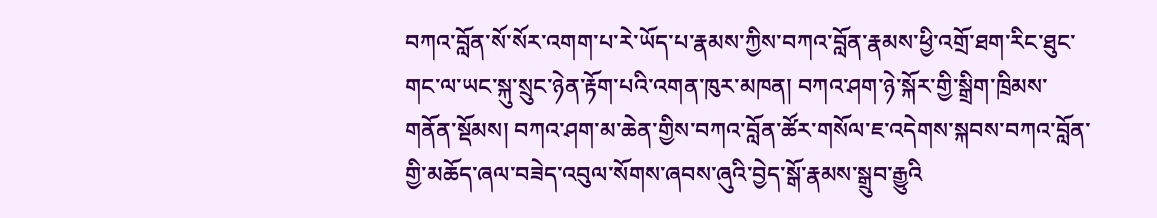བཀའ་བློན་སོ་སོར་འགག་པ་རེ་ཡོད་པ་རྣམས་ཀྱིས་བཀའ་བློན་རྣམས་ཕྱི་འགྲོ་ཐག་རིང་ཐུང་གང་ལ་ཡང་སྐུ་སྲུང་ཉེན་རྟོག་པའི་འགན་ཁུར་མཁན། བཀའ་ཤག་ཉེ་སྐོར་གྱི་སྒྲིག་ཁྲིམས་གནོན་སྡོམས། བཀའ་ཤག་མ་ཆེན་གྱིས་བཀའ་བློན་ཚོར་གསོལ་ཇ་འདེགས་སྐབས་བཀའ་བློན་གྱི་མཆོད་ཞལ་བཟེད་འབུལ་སོགས་ཞབས་ཞུའི་བྱེད་སྒོ་རྣམས་སྒྲུབ་རྒྱུའི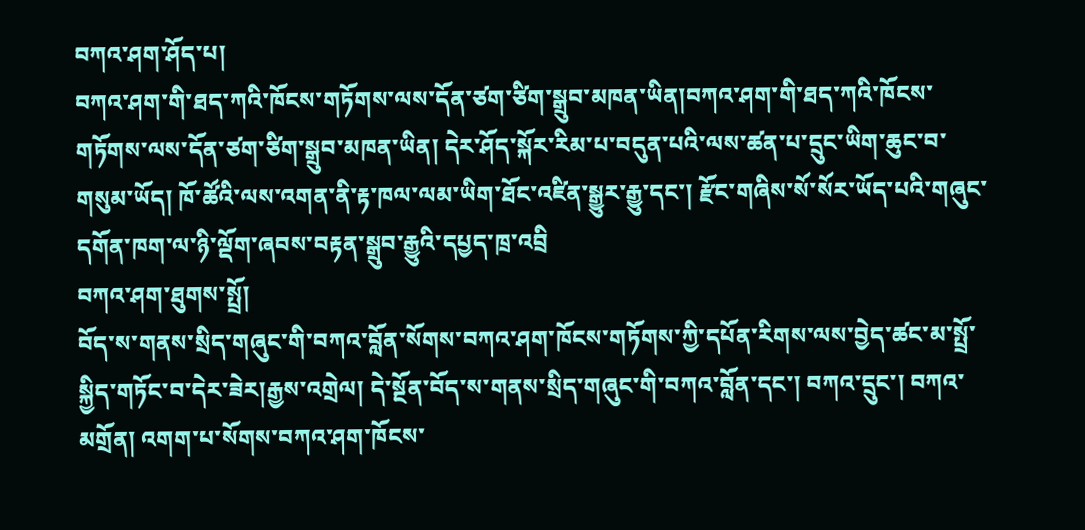བཀའ་ཤག་ཤོད་པ།
བཀའ་ཤག་གི་ཐད་ཀའི་ཁོངས་གཏོགས་ལས་དོན་ཙག་ཙིག་སྒྲུབ་མཁན་ཡིན།བཀའ་ཤག་གི་ཐད་ཀའི་ཁོངས་གཏོགས་ལས་དོན་ཙག་ཙིག་སྒྲུབ་མཁན་ཡིན། དེར་ཤོད་སྐོར་རིམ་པ་བདུན་པའི་ལས་ཚན་པ་དྲུང་ཡིག་ཆུང་བ་གསུམ་ཡོད། ཁོ་ཚོའི་ལས་འགན་ནི་རྟ་ཁལ་ལམ་ཡིག་ཐོང་འཛིན་སྒྱུར་རྒྱུ་དང་། རྫོང་གཞིས་སོ་སོར་ཡོད་པའི་གཞུང་དགོན་ཁག་ལ་ཉི་ལྡོག་ཞབས་བརྟན་སྒྲུབ་རྒྱུའི་དཔྱད་ཁྲ་འབྲི
བཀའ་ཤག་ཐུགས་སྤྲོ།
བོད་ས་གནས་སྲིད་གཞུང་གི་བཀའ་བློན་སོགས་བཀའ་ཤག་ཁོངས་གཏོགས་ཀྱི་དཔོན་རིགས་ལས་བྱེད་ཚང་མ་སྤྲོ་སྐྱིད་གཏོང་བ་དེར་ཟེར།རྒྱས་འགྲེལ། དེ་སྔོན་བོད་ས་གནས་སྲིད་གཞུང་གི་བཀའ་བློན་དང་། བཀའ་དྲུང་། བཀའ་མགྲོན། འགག་པ་སོགས་བཀའ་ཤག་ཁོངས་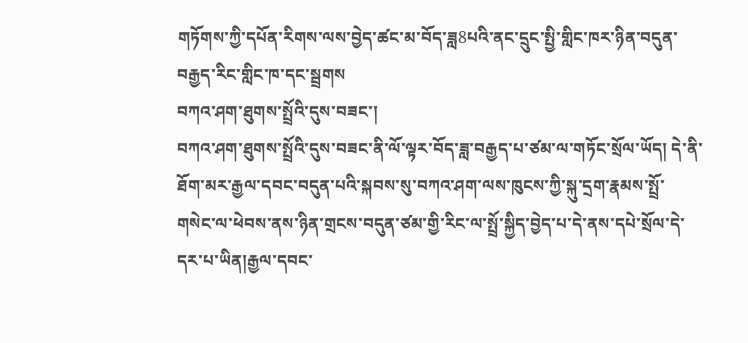གཏོགས་ཀྱི་དཔོན་རིགས་ལས་བྱེད་ཚང་མ་བོད་ཟླ8པའི་ནང་དྲུང་སྤྱི་གླིང་ཁར་ཉིན་བདུན་བརྒྱད་རིང་གླིང་ཁ་དང་སྦྲགས
བཀའ་ཤག་ཐུགས་སྤྲོའི་དུས་བཟང་།
བཀའ་ཤག་ཐུགས་སྤྲོའི་དུས་བཟང་ནི་ལོ་ལྟར་བོད་ཟླ་བརྒྱད་པ་ཙམ་ལ་གཏོང་སྲོལ་ཡོད། དེ་ནི་ཐོག་མར་རྒྱལ་དབང་བདུན་པའི་སྐབས་སུ་བཀའ་ཤག་ལས་ཁུངས་ཀྱི་སྐུ་དྲག་རྣམས་སྤྲོ་གསེང་ལ་ཕེབས་ནས་ཉིན་གྲངས་བདུན་ཙམ་གྱི་རིང་ལ་སྤྲོ་སྐྱིད་བྱེད་པ་དེ་ནས་དཔེ་སྲོལ་དེ་དར་པ་ཡིན།རྒྱལ་དབང་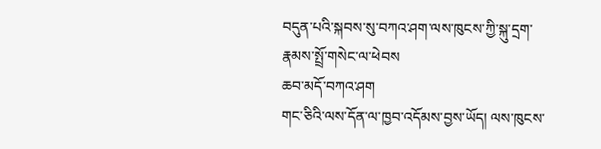བདུན་པའི་སྐབས་སུ་བཀའ་ཤག་ལས་ཁུངས་ཀྱི་སྐུ་དྲག་རྣམས་སྤྲོ་གསེང་ལ་ཕེབས
ཆབ་མདོ་བཀའ་ཤག
གང་ཅིའི་ལས་དོན་ལ་ཁྱབ་འདོམས་བྱས་ཡོད། ལས་ཁུངས་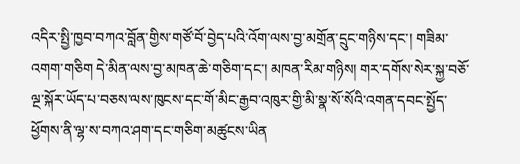འདིར་སྤྱི་ཁྱབ་བཀའ་བློན་གྱིས་གཙོ་བོ་བྱེད་པའི་འོག་ལས་བྱ་མགྲོན་དྲུང་གཉིས་དང་། གཟིམ་འགག་གཅིག དེ་མིན་ལས་བྱ་མཁན་ཆེ་གཅིག་དང་། མཁན་རིམ་གཉིས། གར་དགོས་སེར་སྐྱ་བཅོ་ལྔ་སྐོར་ཡོད་པ་བཅས་ལས་ཁུངས་དང་གོ་མིང་རྒྱབ་འཁུར་གྱི་མི་སྣ་སོ་སོའི་འགན་དབང་སྤྱོད་ཕྱོགས་ནི་ལྷ་ས་བཀའ་ཤག་དང་གཅིག་མཚུངས་ཡིན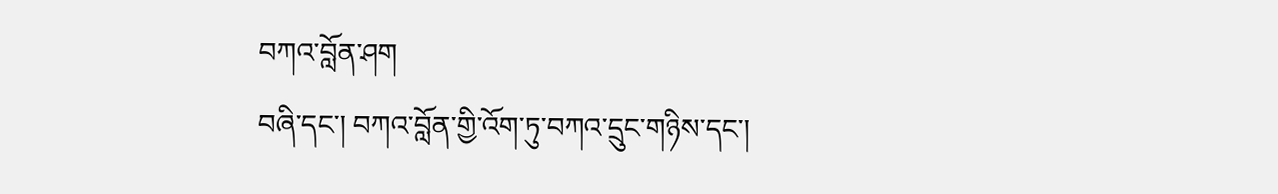བཀའ་བློན་ཤག
བཞི་དང་། བཀའ་བློན་གྱི་འོག་ཏུ་བཀའ་དྲུང་གཉིས་དང་།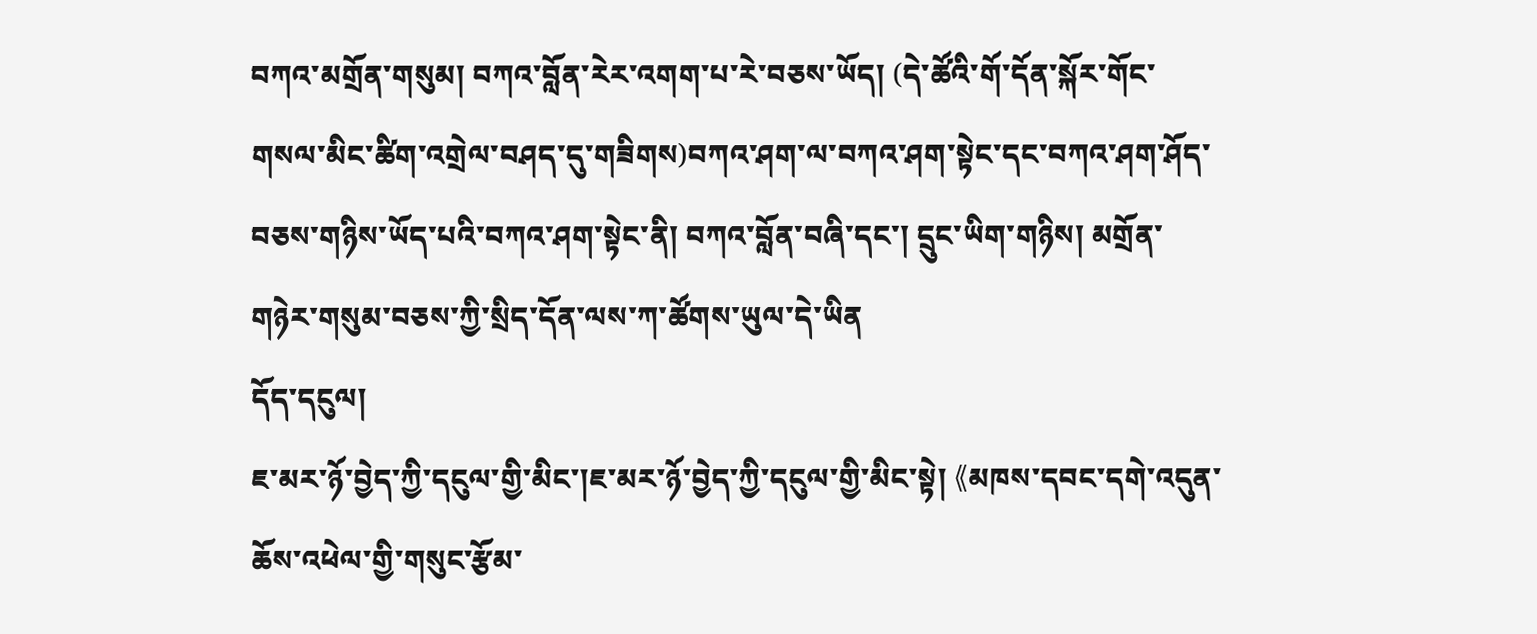བཀའ་མགྲོན་གསུམ། བཀའ་བློན་རེར་འགག་པ་རེ་བཅས་ཡོད། (དེ་ཚོའི་གོ་དོན་སྐོར་གོང་གསལ་མིང་ཚིག་འགྲེལ་བཤད་དུ་གཟིགས)བཀའ་ཤག་ལ་བཀའ་ཤག་སྟེང་དང་བཀའ་ཤག་ཤོད་བཅས་གཉིས་ཡོད་པའི་བཀའ་ཤག་སྟེང་ནི། བཀའ་བློན་བཞི་དང་། དྲུང་ཡིག་གཉིས། མགྲོན་གཉེར་གསུམ་བཅས་ཀྱི་སྲིད་དོན་ལས་ཀ་ཚོགས་ཡུལ་དེ་ཡིན
དོད་དངུལ།
ཇ་མར་ཉོ་བྱེད་ཀྱི་དངུལ་གྱི་མིང་།ཇ་མར་ཉོ་བྱེད་ཀྱི་དངུལ་གྱི་མིང་སྟེ། 《མཁས་དབང་དགེ་འདུན་ཆོས་འཕེལ་གྱི་གསུང་རྩོམ་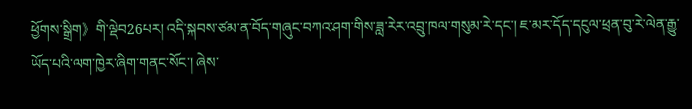ཕྱོགས་སྒྲིག》གི་ལྡེབ26པར། འདི་སྐབས་ཙམ་ན་བོད་གཞུང་བཀའ་ཤག་གིས་ཟླ་རེར་འབྲུ་ཁལ་གསུམ་རེ་དང་། ཇ་མར་དོད་དངུལ་ཕྲན་བུ་རེ་ལེན་རྒྱུ་ཡོད་པའི་ལག་ཁྱེར་ཞིག་གནང་སོང་། ཞེས་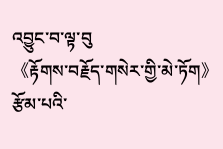འབྱུང་བ་ལྟ་བུ
《རྟོགས་བརྗོད་གསེར་གྱི་མེ་ཏོག》རྩོམ་པའི་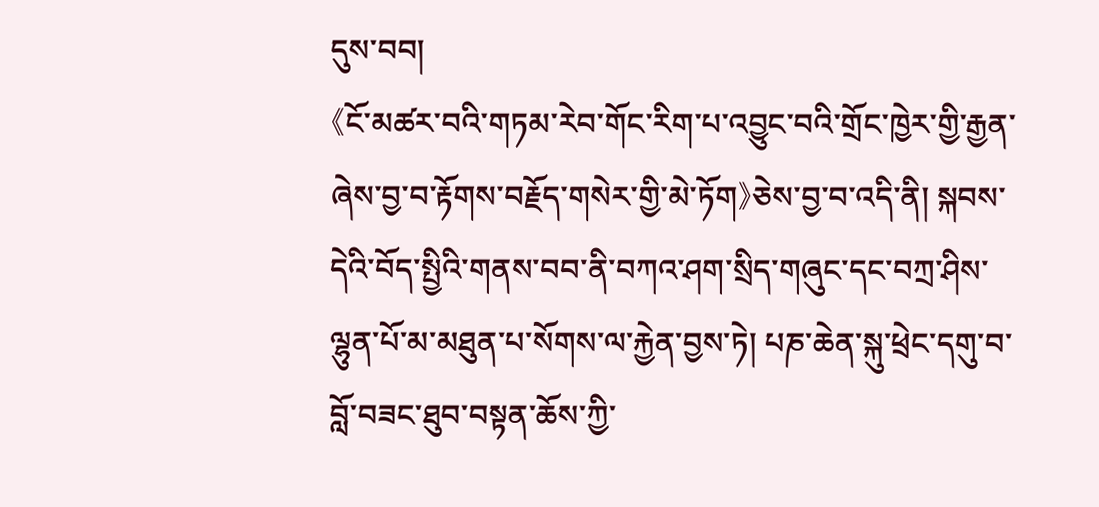དུས་བབ།
《ངོ་མཚར་བའི་གཏམ་རེབ་གོང་རིག་པ་འབྱུང་བའི་གྲོང་ཁྱེར་གྱི་རྒྱན་ཞེས་བྱ་བ་རྟོགས་བརྗོད་གསེར་གྱི་མེ་ཏོག》ཅེས་བྱ་བ་འདི་ནི། སྐབས་དེའི་བོད་སྤྱིའི་གནས་བབ་ནི་བཀའ་ཤག་སྲིད་གཞུང་དང་བཀྲ་ཤིས་ལྷུན་པོ་མ་མཐུན་པ་སོགས་ལ་རྐྱེན་བྱས་ཏེ། པཎ་ཆེན་སྐུ་ཕྲེང་དགུ་བ་བློ་བཟང་ཐུབ་བསྟན་ཆོས་ཀྱི་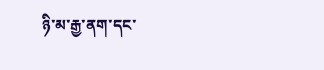ཉི་མ་རྒྱ་ནག་དང་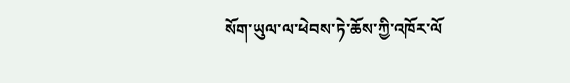སོག་ཡུལ་ལ་ཕེབས་ཏེ་ཆོས་ཀྱི་འཁོར་ལོ